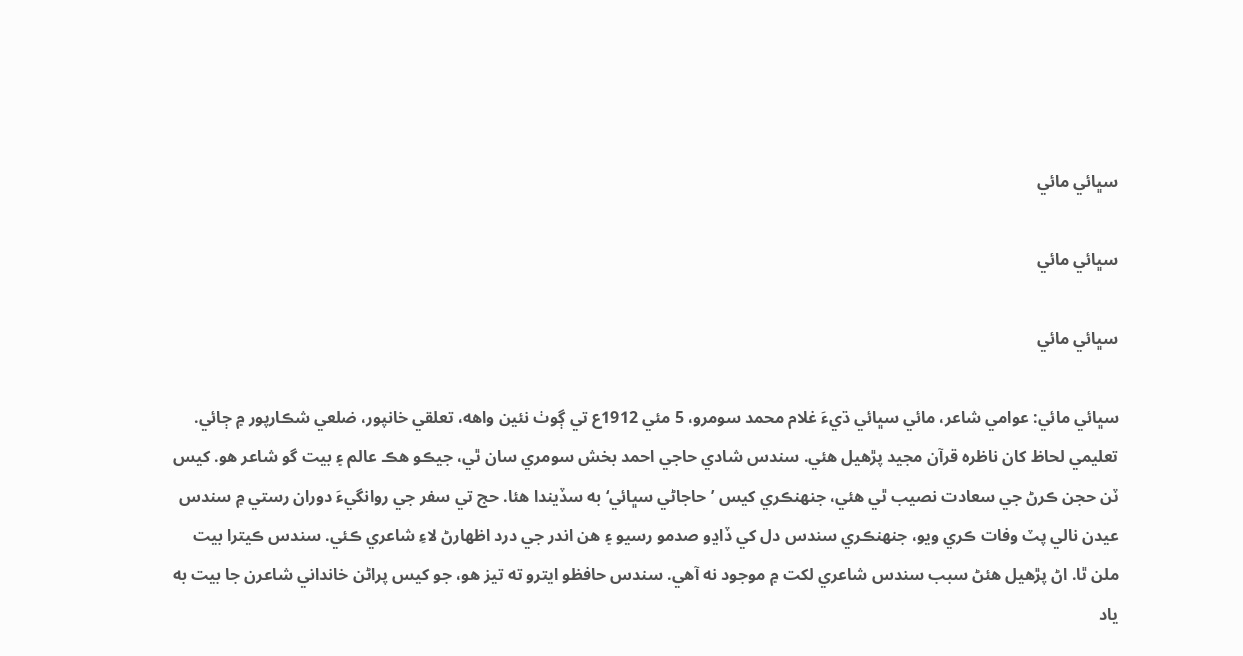سڀائي مائي

سڀائي مائي

سڀائي مائي

سڀائي مائي: عوامي شاعر، مائي سڀائي ڌيءَ غلام محمد سومرو، 5 مئي 1912ع تي ڳوٺ نئين واهه، تعلقي خانپور، ضلعي شڪارپور ۾ ڄائي. تعليمي لحاظ کان ناظره قرآن مجيد پڙهيل هئي. سندس شادي حاجي احمد بخش سومري سان ٿي، جيڪو هڪ عالم ۽ بيت گو شاعر هو. کيس ٽن حجن ڪرڻ جي سعادت نصيب ٿي هئي، جنهنڪري کيس ’حاجاڻي سڀائي‘ به سڏيندا هئا. حج تي سفر جي روانگيءَ دوران رستي ۾ سندس عيدن نالي پٽ وفات ڪري ويو، جنهنڪري سندس دل کي ڏاڍو صدمو رسيو ۽ هن اندر جي درد اظهارڻ لاءِ شاعري ڪئي. سندس ڪيترا بيت ملن ٿا. اڻ پڙهيل هئڻ سبب سندس شاعري لکت ۾ موجود نه آهي. سندس حافظو ايترو ته تيز هو، جو کيس پراڻن خانداني شاعرن جا بيت به ياد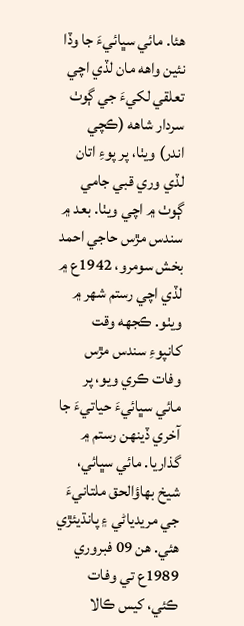هئا. مائي سڀائيءَ جا وڏا نئين واهه مان لڏي اچي تعلقي لکيءَ جي ڳوٺ سردار شاهه (ڪچي اندر) ويٺا، پر پوءِ اتان لڏي وري قبي جامي ڳوٺ ۾ اچي ويٺا. بعد ۾ سندس مڙس حاجي احمد بخش سومرو، 1942ع ۾ لڏي اچي رستم شهر ۾ ويٺو. ڪجهه وقت کانپوءِ سندس مڙس وفات ڪري ويو، پر مائي سڀائيءَ حياتيءَ جا آخري ڏينهن رستم ۾ گذاريا. مائي سڀائي، شيخ بهاؤالحق ملتانيءَ جي مريدياڻي ۽ پانڌيئڙي هئي. هن 09 فبروري 1989ع تي وفات ڪئي، کيس ڪالا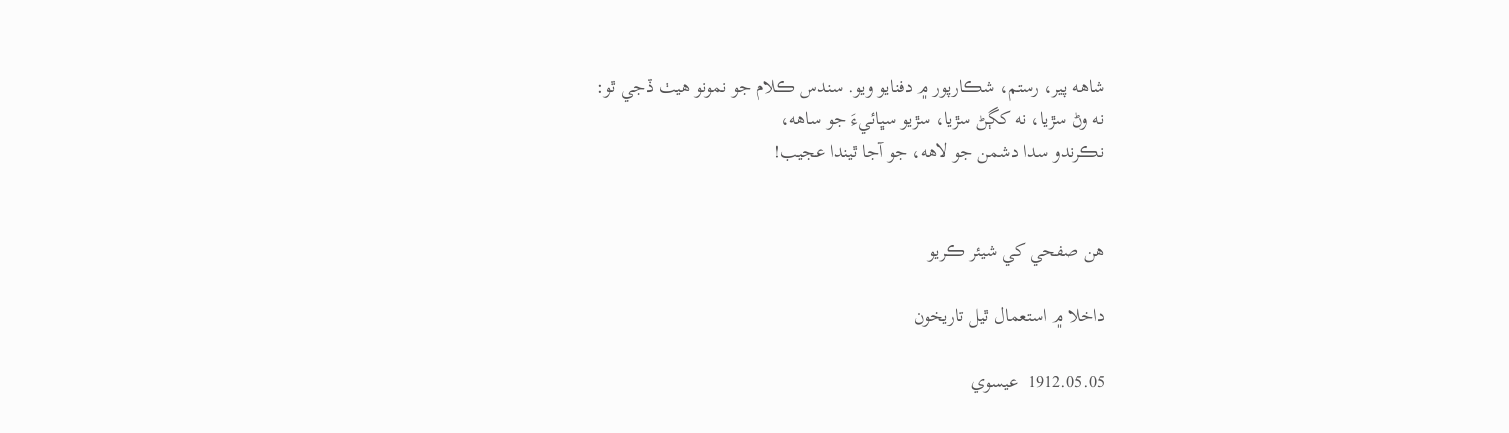شاهه پير، رستم، شڪارپور ۾ دفنايو ويو. سندس ڪلام جو نمونو هيٺ ڏجي ٿو:
نه وڻ سڙيا، نه کڳڻ سڙيا، سڙيو سڀائيءَ جو ساهه،
نڪرندو سدا دشمن جو لاهه، جو آجا ٿيندا عجيب!


هن صفحي کي شيئر ڪريو

داخلا ۾ استعمال ٿيل تاريخون

1912.05.05  عيسوي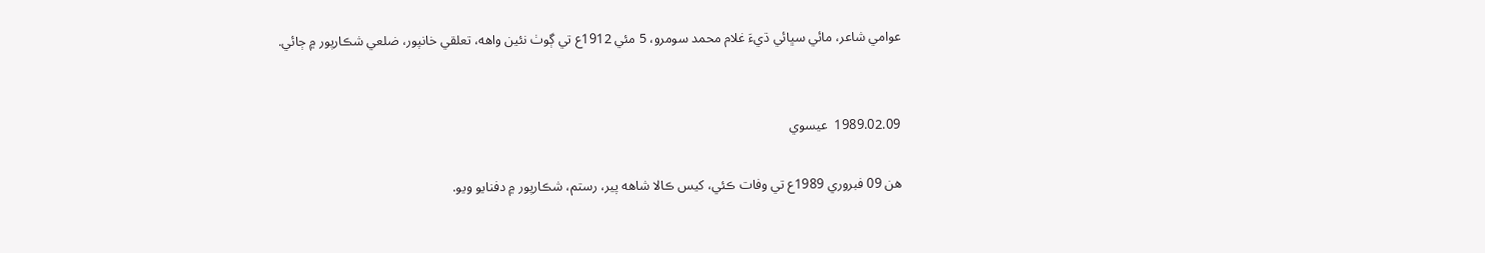عوامي شاعر، مائي سڀائي ڌيءَ غلام محمد سومرو، 5 مئي 1912ع تي ڳوٺ نئين واهه، تعلقي خانپور، ضلعي شڪارپور ۾ ڄائي.


1989.02.09  عيسوي

هن 09 فبروري 1989ع تي وفات ڪئي، کيس ڪالا شاهه پير، رستم، شڪارپور ۾ دفنايو ويو.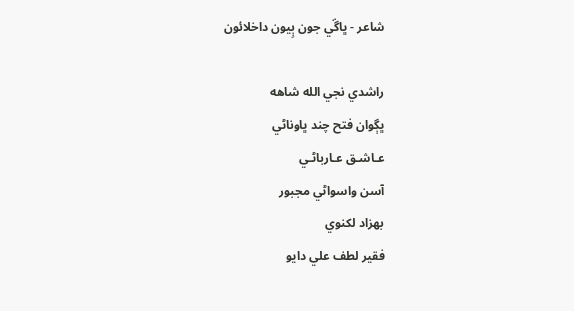شاعر - ڀاڱي جون ٻِيون داخلائون

راشدي نجي الله شاهه
ڀڳوان فتح چند ڀاوناڻي
عـاشـق عـارباڻـي
آسن واسواڻي مجبور
بهزاد لکنوي
فقير لطف علي دايو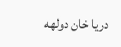دريا خان دولهه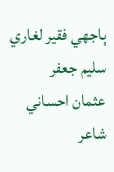ٻاجهي فقير لغاري
سليم جعفر
عثمان احساني
شاعر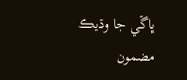ڀاڱي جا وڌيڪ مضمون